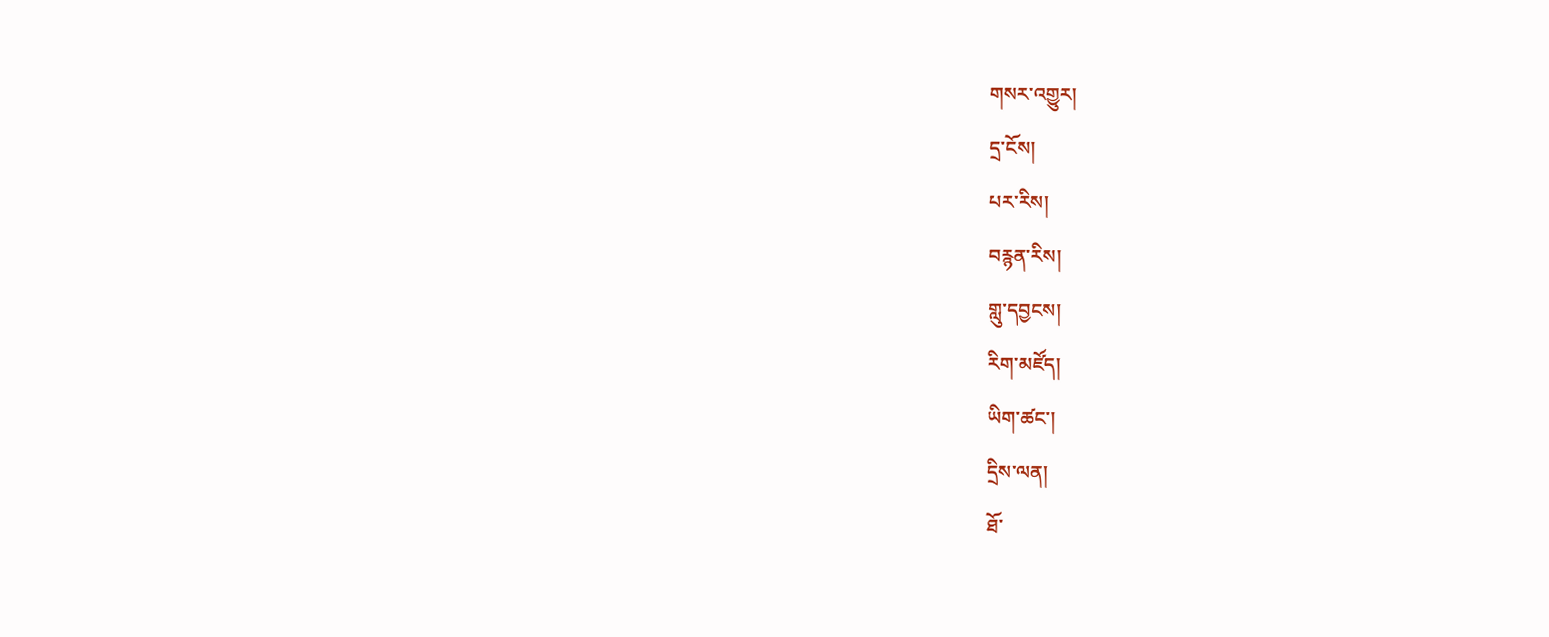གསར་འགྱུར།
དྲ་ངོས།
པར་རིས།
བརྙན་རིས།
གླུ་དབྱངས།
རིག་མཛོད།
ཡིག་ཚང་།
དྲིས་ལན།
ཐོ་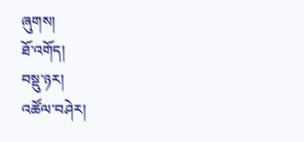ཞུགས།
ཐོ་འགོད།
བསྡུ་ཉར།
འཚོལ་བཤེར།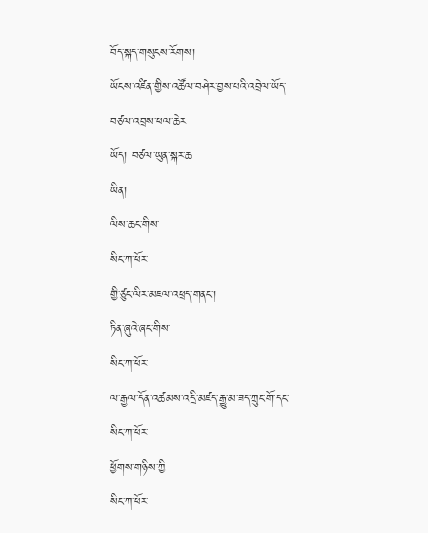བོད་སྐད་གསུངས་རོགས།
ཡོངས་འཛིན་གྱིས་འཚོལ་བཤེར་བྱས་པའི་འབྲེལ་ཡོད་བཙལ་འབྲས་ཕལ་ཆེར
ཡོད། བཙལ་ཡུན་སྐར་ཆ
ཡིན།
ལིས་ཆང་གིས་
སིང་ཀ་ཕོར་
གྱི་ཙུང་ལིར་མཇལ་འཕྲད་གནང་།
ཏིན་ཞུའེ་ཞང་གིས་
སིང་ཀ་ཕོར་
ལ་རྒྱལ་དོན་འཚམས་འདྲི་མཛད་རྒྱུ་མ་ཟད་ཀྲུང་གོ་དང་
སིང་ཀ་ཕོར་
ཕྱོགས་གཉིས་ཀྱི
སིང་ཀ་ཕོར་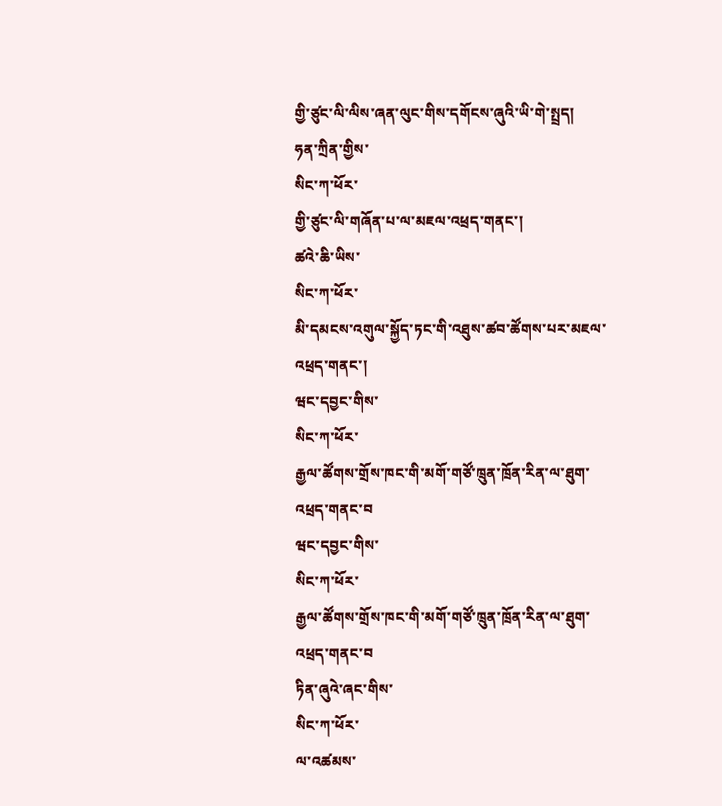གྱི་ཙུང་ལི་ལིས་ཞན་ལུང་གིས་དགོངས་ཞུའི་ཡི་གེ་སྤྲད།
ཧན་ཀྲིན་གྱིས་
སིང་ཀ་ཕོར་
གྱི་ཙུང་ལི་གཞོན་པ་ལ་མཇལ་འཕྲད་གནང་།
ཚའེ་ཆི་ཡིས་
སིང་ཀ་ཕོར་
མི་དམངས་འགུལ་སྐྱོད་ཏང་གི་འཐུས་ཚབ་ཚོགས་པར་མཇལ་འཕྲད་གནང་།
ཝང་དབྱང་གིས་
སིང་ཀ་ཕོར་
རྒྱལ་ཚོགས་གྲོས་ཁང་གི་མགོ་གཙོ་ཁྲུན་ཁྲོན་རིན་ལ་ཐུག་འཕྲད་གནང་བ
ཝང་དབྱང་གིས་
སིང་ཀ་ཕོར་
རྒྱལ་ཚོགས་གྲོས་ཁང་གི་མགོ་གཙོ་ཁྲུན་ཁྲོན་རིན་ལ་ཐུག་འཕྲད་གནང་བ
ཏིན་ཞུའེ་ཞང་གིས་
སིང་ཀ་ཕོར་
ལ་འཚམས་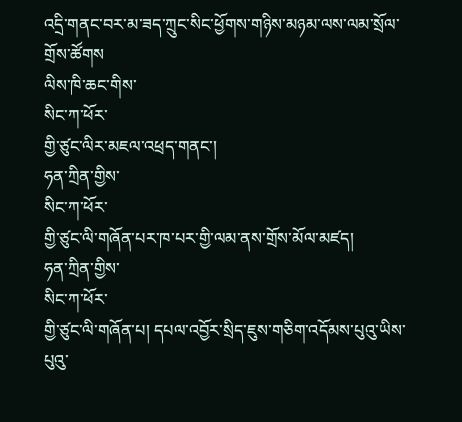འདྲི་གནང་བར་མ་ཟད་ཀྲུང་སིང་ཕྱོགས་གཉིས་མཉམ་ལས་ལམ་སྲོལ་གྲོས་ཚོགས
ལིས་ཁི་ཆང་གིས་
སིང་ཀ་ཕོར་
གྱི་ཙུང་ལིར་མཇལ་འཕྲད་གནང་།
ཧན་ཀྲིན་གྱིས་
སིང་ཀ་ཕོར་
གྱི་ཙུང་ལི་གཞོན་པར་ཁ་པར་གྱི་ལམ་ནས་གྲོས་མོལ་མཛད།
ཧན་ཀྲིན་གྱིས་
སིང་ཀ་ཕོར་
གྱི་ཙུང་ལི་གཞོན་པ། དཔལ་འབྱོར་སྲིད་ཇུས་གཅིག་འདོམས་པུའུ་ཡིས་པུའུ་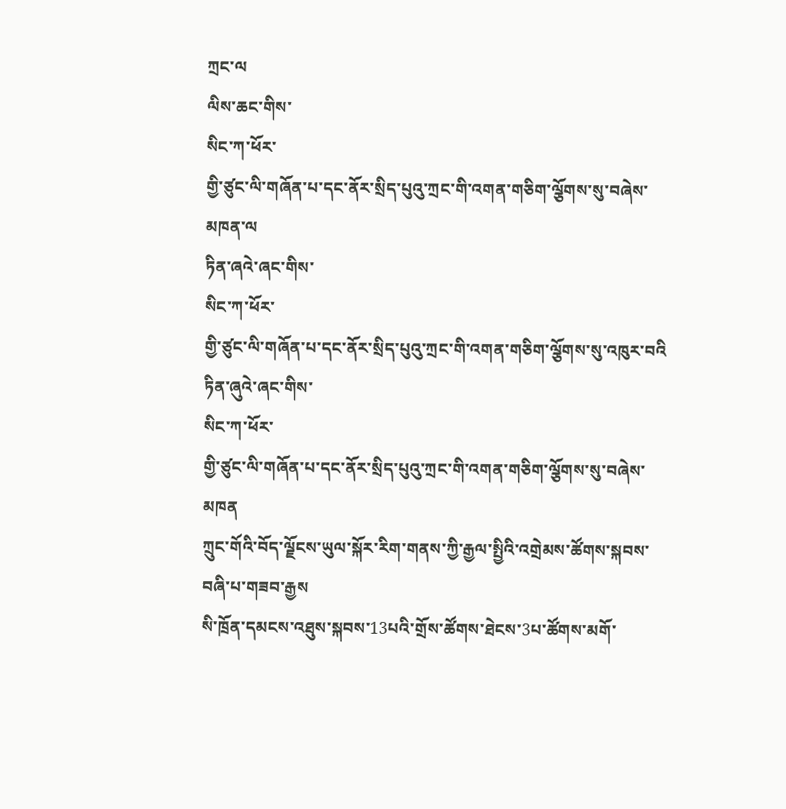ཀྲང་ལ
ལིས་ཆང་གིས་
སིང་ཀ་ཕོར་
གྱི་ཙུང་ལི་གཞོན་པ་དང་ནོར་སྲིད་པུའུ་ཀྲང་གི་འགན་གཅིག་ལྕོགས་སུ་བཞེས་མཁན་ལ
ཏིན་ཞའེ་ཞང་གིས་
སིང་ཀ་ཕོར་
གྱི་ཙུང་ལི་གཞོན་པ་དང་ནོར་སྲིད་པུའུ་ཀྲང་གི་འགན་གཅིག་ལྕོགས་སུ་འཁུར་བའི
ཏིན་ཞུའེ་ཞང་གིས་
སིང་ཀ་ཕོར་
གྱི་ཙུང་ལི་གཞོན་པ་དང་ནོར་སྲིད་པུའུ་ཀྲང་གི་འགན་གཅིག་ལྕོགས་སུ་བཞེས་མཁན
ཀྲུང་གོའི་བོད་ལྗོངས་ཡུལ་སྐོར་རིག་གནས་ཀྱི་རྒྱལ་སྤྱིའི་འགྲེམས་ཚོགས་སྐབས་བཞི་པ་གཟབ་རྒྱས
སི་ཁྲོན་དམངས་འཐུས་སྐབས་13པའི་གྲོས་ཚོགས་ཐེངས་3པ་ཚོགས་མགོ་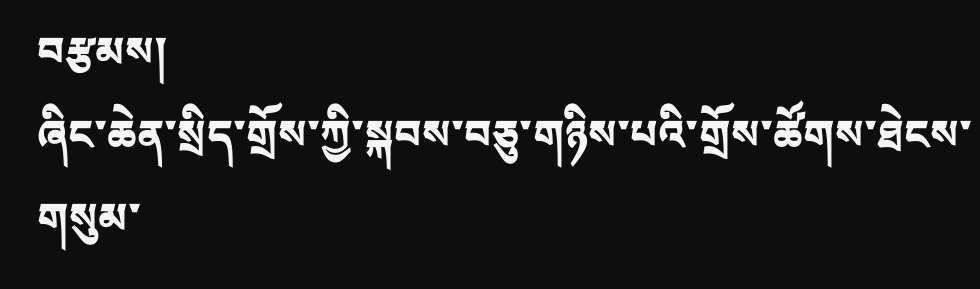བརྩམས།
ཞིང་ཆེན་སྲིད་གྲོས་ཀྱི་སྐབས་བཅུ་གཉིས་པའི་གྲོས་ཚོགས་ཐེངས་གསུམ་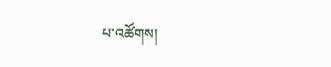པ་འཚོགས།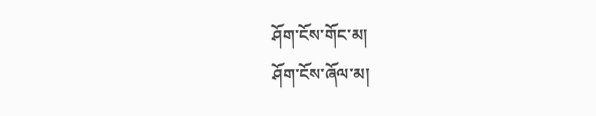ཤོག་ངོས་གོང་མ།
ཤོག་ངོས་ཞོལ་མ།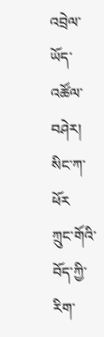འབྲེལ་ཡོད་འཚོལ་བཤེར།
སིང་ཀ་ཕོར
ཀྲུང་གོའི་བོད་ཀྱི་རིག་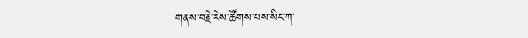གནས་བརྗེ་རེས་ཚོགས་པས་སིང་ཀ་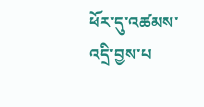ཕོར་དུ་འཚམས་འདྲི་བྱས་པ